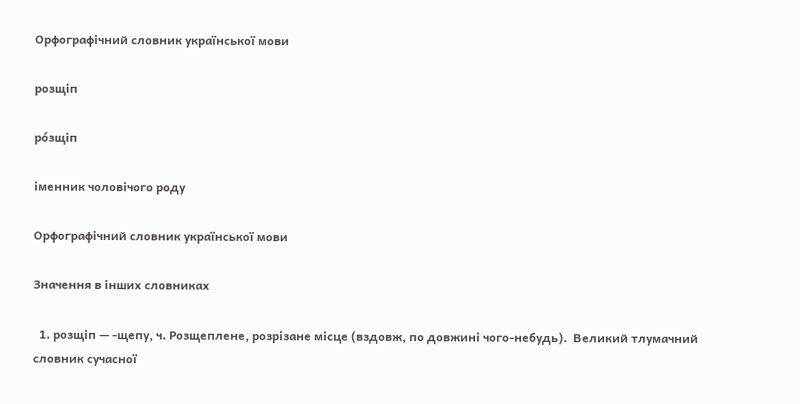Орфографічний словник української мови

розщіп

ро́зщіп

іменник чоловічого роду

Орфографічний словник української мови

Значення в інших словниках

  1. розщіп — -щепу, ч. Розщеплене, розрізане місце (вздовж, по довжині чого-небудь).  Великий тлумачний словник сучасної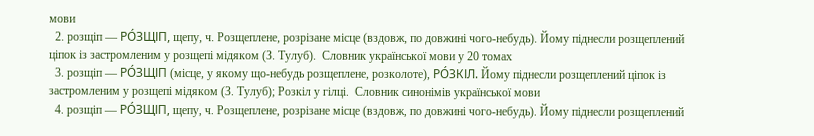мови
  2. розщіп — РО́ЗЩІП, щепу, ч. Розщеплене, розрізане місце (вздовж, по довжині чого-небудь). Йому піднесли розщеплений ціпок із застромленим у розщепі мідяком (З. Тулуб).  Словник української мови у 20 томах
  3. розщіп — РО́ЗЩІП (місце, у якому що-небудь розщеплене, розколоте), РО́ЗКІЛ. Йому піднесли розщеплений ціпок із застромленим у розщепі мідяком (З. Тулуб); Розкіл у гілці.  Словник синонімів української мови
  4. розщіп — РО́ЗЩІП, щепу, ч. Розщеплене, розрізане місце (вздовж, по довжині чого-небудь). Йому піднесли розщеплений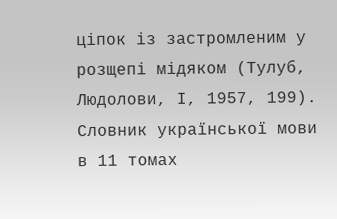ціпок із застромленим у розщепі мідяком (Тулуб, Людолови, І, 1957, 199).  Словник української мови в 11 томах